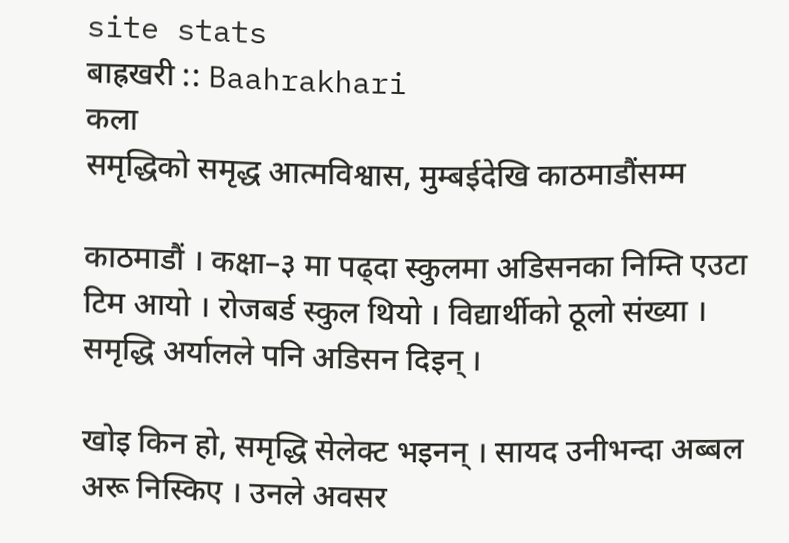site stats
बाह्रखरी :: Baahrakhari
कला
समृद्धिको समृद्ध आत्मविश्वास, मुम्बईदेखि काठमाडौंसम्म

काठमाडौं । कक्षा–३ मा पढ्दा स्कुलमा अडिसनका निम्ति एउटा टिम आयो । रोजबर्ड स्कुल थियो । विद्यार्थीको ठूलो संख्या । समृद्धि अर्यालले पनि अडिसन दिइन् ।

खोइ किन हो, समृद्धि सेलेक्ट भइनन् । सायद उनीभन्दा अब्बल अरू निस्किए । उनले अवसर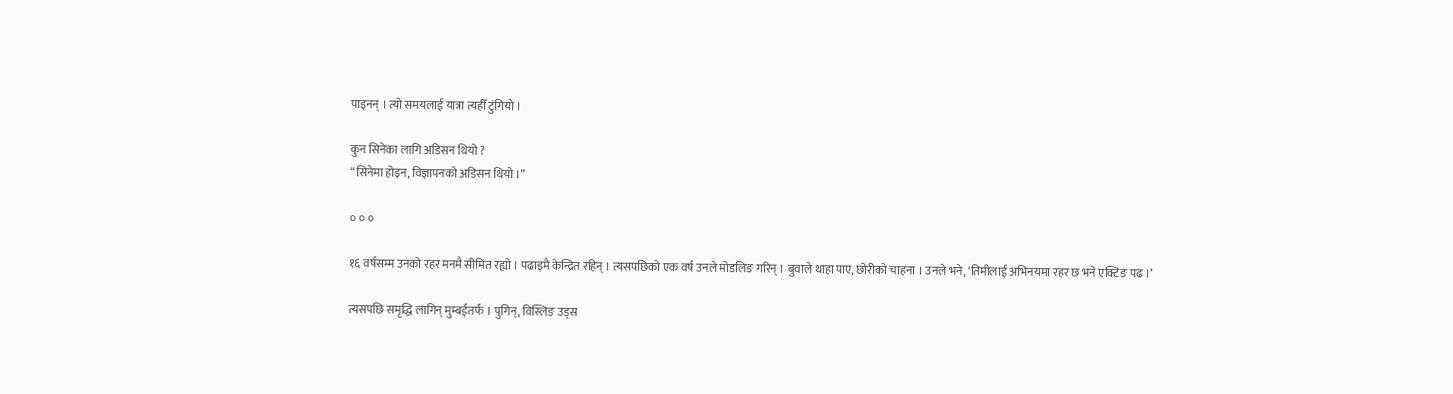पाइनन् । त्यो समयलाई यात्रा त्यहीँ टुंगियो ।

कुन सिनेका लागि अडिसन थियो ?
“सिनेमा होइन, विज्ञापनको अडिसन थियो ।”

० ० ०

१६ वर्षसम्म उनको रहर मनमै सीमित रह्यो । पढाइमै केन्द्रित रहिन् । त्यसपछिको एक वर्ष उनले मोडलिङ गरिन् । बुवाले थाहा पाए, छोरीको चाहना । उनले भने, ‘तिमीलाई अभिनयमा रहर छ भने एक्टिङ पढ ।’

त्यसपछि समृद्धि लागिन् मुम्बईतर्फ । पुगिन्, विस्लिङ उड्स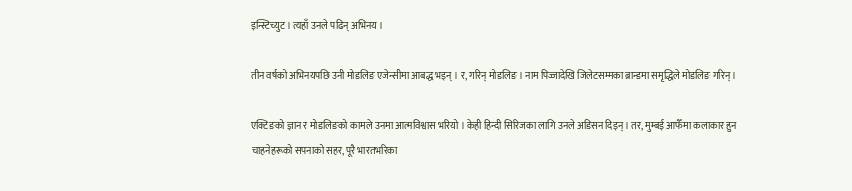इन्स्टिच्युट । त्यहाँ उनले पढिन् अभिनय ।

तीन वर्षको अभिनयपछि उनी मोडलिङ एजेन्सीमा आबद्ध भइन् । र, गरिन् मोडलिङ । नाम पिज्जादेखि जिलेटसम्मका ब्रान्डमा समृद्धिले मोडलिङ गरिन् ।

एक्टिङको ज्ञान र मोडलिङको कामले उनमा आत्मविश्वास भरियो । केही हिन्दी सिरिजका लागि उनले अडिसन दिइन् । तर, मुम्बई आफैँमा कलाकार हुन चाहनेहरूको सपनाको सहर, पूरै भारतभरिका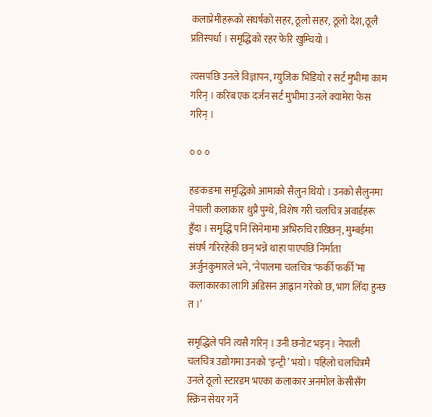कलाप्रेमीहरूको संघर्षको सहर, ठूलो सहर, ठूलो देश, ठूलै प्रतिस्पर्धा । समृद्धिको रहर फेरि खुम्चियो ।

त्यसपछि उनले विज्ञापन, म्युजिक भिडियो र सर्ट मुभीमा काम गरिन् । करिब एक दर्जन सर्ट मुभीमा उनले क्यामेरा फेस गरिन् ।

० ० ०

हङकङमा समृद्धिको आमाको सैलुन थियो । उनको सैलुनमा नेपाली कलाकार थुप्रै पुग्थे, विशेष गरी चलचित्र अवार्डहरू हुँदा । समृद्धि पनि सिनेमामा अभिरुचि राख्छिन्, मुम्बईमा संघर्ष गरिरहेकी छन् भन्ने थाहा पाएपछि निर्माता अर्जुनकुमारले भने, ‘नेपालमा चलचित्र ‘फर्की फर्की’मा कलाकारका लागि अडिसन आह्वान गरेको छ, भाग लिँदा हुन्छ त ।’

समृद्धिले पनि त्यसै गरिन् । उनी छनोट भइन् । नेपाली चलचित्र उद्योगमा उनको ‘इन्ट्री’ भयो । पहिलो चलचित्रमै उनले ठूलो स्टारडम भएका कलाकार अनमोल केसीसँग स्क्रिन सेयर गर्ने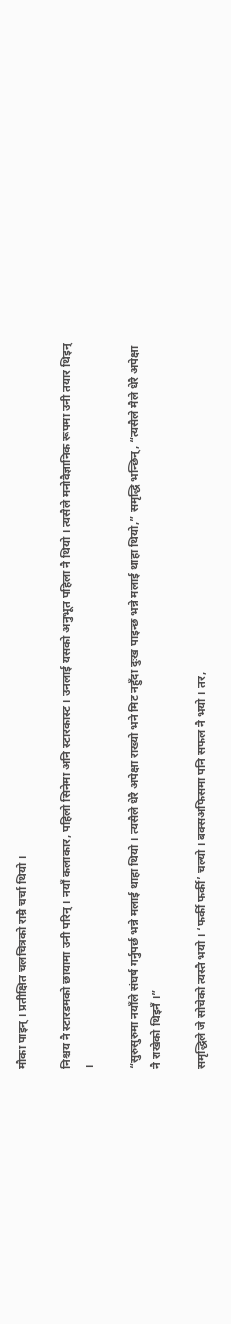मौका पाइन् । प्रतीक्षित चलचित्रको राम्रै चर्चा थियो ।

निश्चय नै स्टारडमको छायामा उनी परिन् । नयाँ कलाकार, पहिलो सिनेमा अनि स्टारकास्ट । उनलाई यसको अनुभूत पहिला नै थियो । त्यसैले मनोवैज्ञानिक रूपमा उनी तयार थिइन् ।

“सुरुसुरुमा नयाँले संघर्ष गर्नुपर्छ भन्ने मलाई थाहा थियो । त्यसैले धेरै अपेक्षा राख्यो भने मिट नहुँदा दुःख पाइन्छ भन्ने मलाई थाहा थियो,” समृद्धि भन्छिन्, “त्यसैले मैले धेरै अपेक्षा नै राखेको थिइनँ ।”

समृद्धिले जे सोचेको त्यस्तै भयो । ‘फर्की फर्की’ चल्यो । बक्सअफिसमा पनि सफल नै भयो । तर,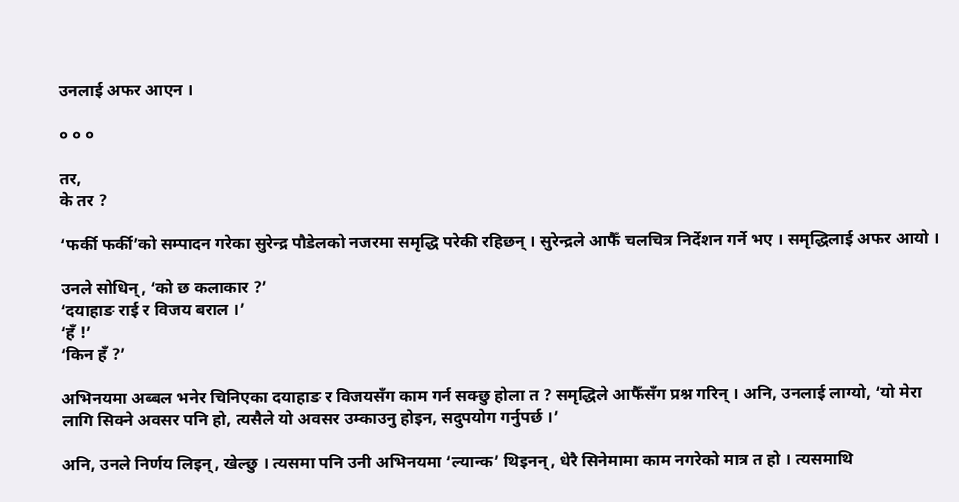उनलाई अफर आएन ।

० ० ०

तर,
के तर ?

‘फर्की फर्की’को सम्पादन गरेका सुरेन्द्र पौडेलको नजरमा समृद्धि परेकी रहिछन् । सुरेन्द्रले आफैँ चलचित्र निर्देशन गर्ने भए । समृद्धिलाई अफर आयो ।

उनले सोधिन्, ‘को छ कलाकार ?’
‘दयाहाङ राई र विजय बराल ।’
‘हँ !’
‘किन हँ ?’

अभिनयमा अब्बल भनेर चिनिएका दयाहाङ र विजयसँग काम गर्न सक्छु होला त ? समृद्धिले आफैँसँग प्रश्न गरिन् । अनि, उनलाई लाग्यो, ‘यो मेरा लागि सिक्ने अवसर पनि हो, त्यसैले यो अवसर उम्काउनु होइन, सदुपयोग गर्नुपर्छ ।’

अनि, उनले निर्णय लिइन्, खेल्छु । त्यसमा पनि उनी अभिनयमा ‘ल्यान्क’ थिइनन्, धेरै सिनेमामा काम नगरेको मात्र त हो । त्यसमाथि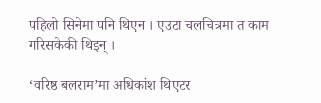पहिलो सिनेमा पनि थिएन । एउटा चलचित्रमा त काम गरिसकेकी थिइन् ।

‘वरिष्ठ बलराम’मा अधिकांश थिएटर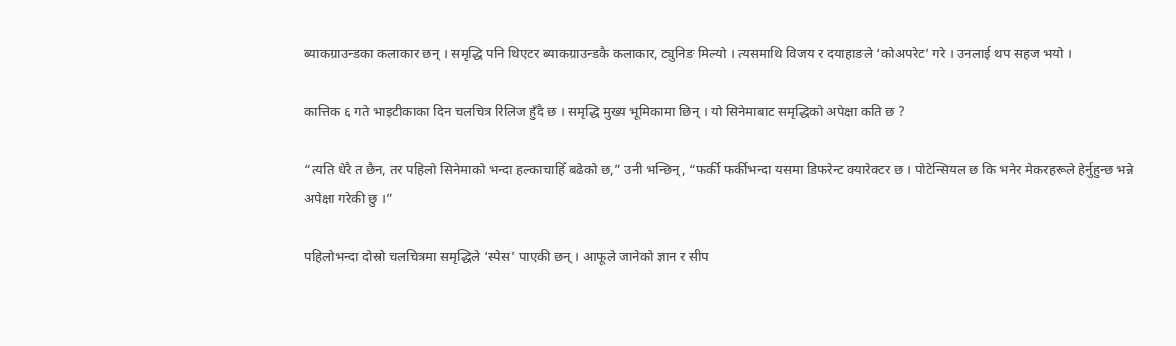ब्याकग्राउन्डका कलाकार छन् । समृद्धि पनि थिएटर ब्याकग्राउन्डकै कलाकार, ट्युनिङ मिल्यो । त्यसमाथि विजय र दयाहाङले ‘कोअपरेट’ गरे । उनलाई थप सहज भयो ।

कात्तिक ६ गते भाइटीकाका दिन चलचित्र रिलिज हुँदै छ । समृद्धि मुख्य भूमिकामा छिन् । यो सिनेमाबाट समृद्धिको अपेक्षा कति छ ?

“त्यति धेरै त छैन, तर पहिलो सिनेमाको भन्दा हल्काचाहिँ बढेको छ,” उनी भन्छिन्, “फर्की फर्कीभन्दा यसमा डिफरेन्ट क्यारेक्टर छ । पोटेन्सियल छ कि भनेर मेकरहरूले हेर्नुहुन्छ भन्ने अपेक्षा गरेकी छु ।”

पहिलोभन्दा दोस्रो चलचित्रमा समृद्धिले ‘स्पेस’ पाएकी छन् । आफूले जानेको ज्ञान र सीप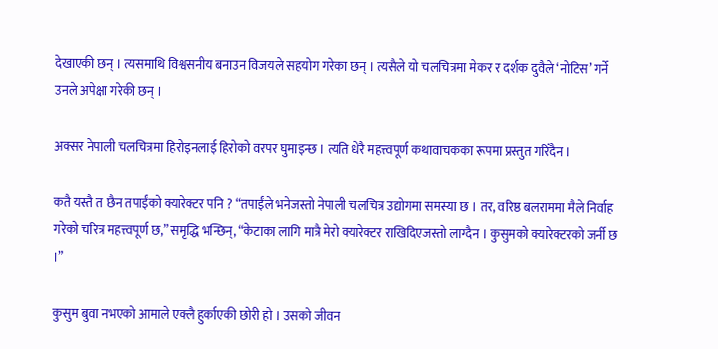देखाएकी छन् । त्यसमाथि विश्वसनीय बनाउन विजयले सहयोग गरेका छन् । त्यसैले यो चलचित्रमा मेकर र दर्शक दुवैले ‘नोटिस’ गर्ने उनले अपेक्षा गरेकी छन् ।

अक्सर नेपाली चलचित्रमा हिरोइनलाई हिरोको वरपर घुमाइन्छ । त्यति धेरै महत्त्वपूर्ण कथावाचकका रूपमा प्रस्तुत गरिँदैन ।

कतै यस्तै त छैन तपाईंको क्यारेक्टर पनि ? “तपाईंले भनेजस्तो नेपाली चलचित्र उद्योगमा समस्या छ । तर, वरिष्ठ बलराममा मैले निर्वाह गरेको चरित्र महत्त्वपूर्ण छ,” समृद्धि भन्छिन्, “केटाका लागि मात्रै मेरो क्यारेक्टर राखिदिएजस्तो लाग्दैन । कुसुमको क्यारेक्टरको जर्नी छ ।”

कुसुम बुवा नभएको आमाले एक्लै हुर्काएकी छोरी हो । उसको जीवन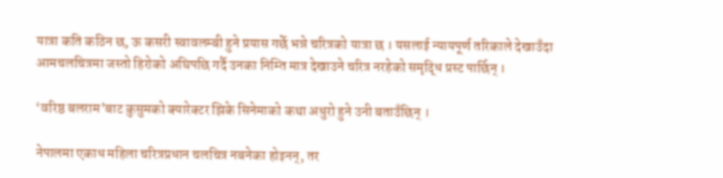यात्रा कति कठिन छ, ऊ कसरी स्वावलम्बी हुने प्रयास गर्छे भन्ने चरित्रको यात्रा छ । यसलाई न्यायपूर्ण तरिकाले देखाउँदा आमचलचित्रमा जस्तो हिरोको अघिपछि गर्दै उनका निम्ति मात्र देखाउने चरित्र नरहेको समृद्धि प्रस्ट पार्छिन् ।

‘वरिष्ठ बलराम’बाट कुसुमको क्यारेक्टर झिके सिनेमाको कथा अधुरो हुने उनी बताउँछिन् ।

नेपालमा एकाध महिला चरित्रप्रधान चलचित्र नबनेका होइनन्, तर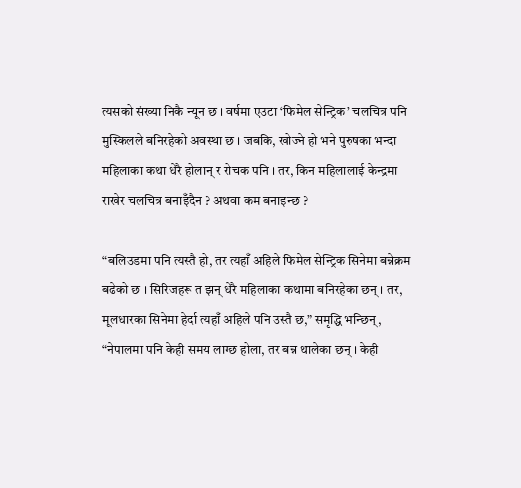त्यसको संख्या निकै न्यून छ । वर्षमा एउटा ‘फिमेल सेन्ट्रिक’ चलचित्र पनि मुस्किलले बनिरहेको अवस्था छ । जबकि, खोज्ने हो भने पुरुषका भन्दा महिलाका कथा धेरै होलान् र रोचक पनि । तर, किन महिलालाई केन्द्रमा राखेर चलचित्र बनाइँदैन ? अथवा कम बनाइन्छ ?

“बलिउडमा पनि त्यस्तै हो, तर त्यहाँ अहिले फिमेल सेन्ट्रिक सिनेमा बन्नेक्रम बढेको छ । सिरिजहरू त झन् धेरै महिलाका कथामा बनिरहेका छन् । तर, मूलधारका सिनेमा हेर्दा त्यहाँ अहिले पनि उस्तै छ,” समृद्धि भन्छिन्, “नेपालमा पनि केही समय लाग्छ होला, तर बन्न थालेका छन् । केही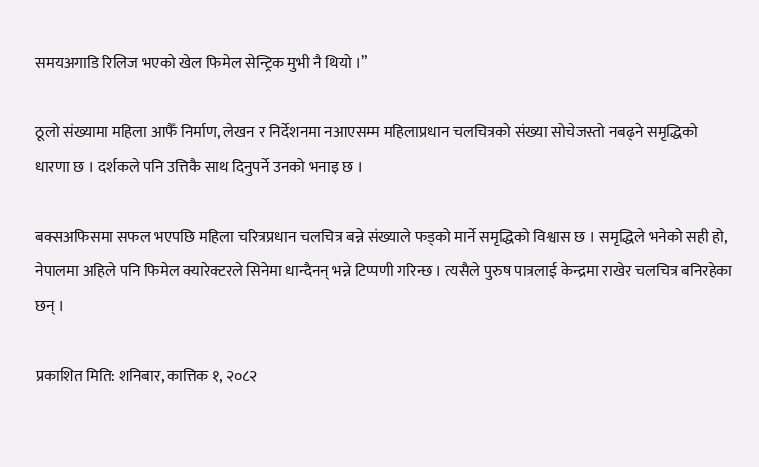समयअगाडि रिलिज भएको खेल फिमेल सेन्ट्रिक मुभी नै थियो ।”

ठूलो संख्यामा महिला आफैँ निर्माण, लेखन र निर्देशनमा नआएसम्म महिलाप्रधान चलचित्रको संख्या सोचेजस्तो नबढ्ने समृद्धिको धारणा छ । दर्शकले पनि उत्तिकै साथ दिनुपर्ने उनको भनाइ छ ।

बक्सअफिसमा सफल भएपछि महिला चरित्रप्रधान चलचित्र बन्ने संख्याले फड्को मार्ने समृद्धिको विश्वास छ । समृद्धिले भनेको सही हो, नेपालमा अहिले पनि फिमेल क्यारेक्टरले सिनेमा धान्दैनन् भन्ने टिप्पणी गरिन्छ । त्यसैले पुरुष पात्रलाई केन्द्रमा राखेर चलचित्र बनिरहेका छन् ।

प्रकाशित मिति: शनिबार, कात्तिक १, २०८२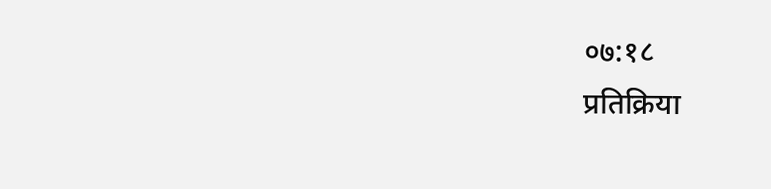०७:१८
प्रतिक्रिया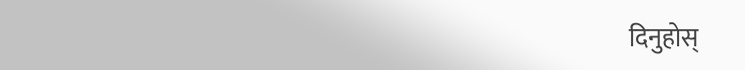दिनुहोस्